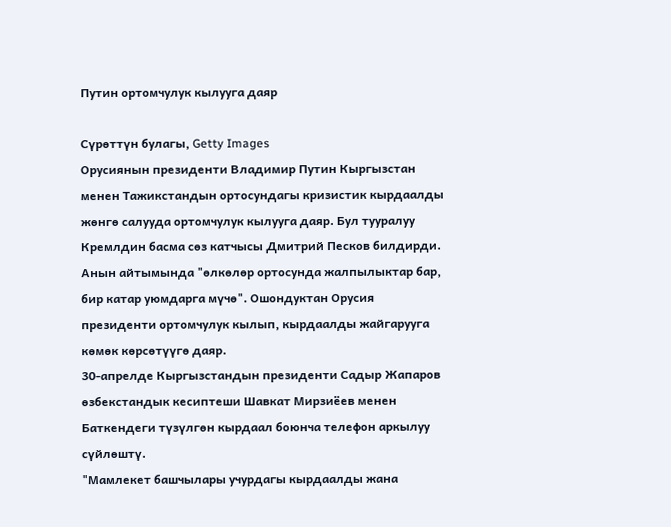Путин ортомчулук кылууга даяр

Сүрөттүн булагы, Getty Images
Орусиянын президенти Владимир Путин Кыргызстан менен Тажикстандын ортосундагы кризистик кырдаалды жөнгө салууда ортомчулук кылууга даяр. Бул тууралуу Кремлдин басма сөз катчысы Дмитрий Песков билдирди.
Анын айтымында "өлкөлөр ортосунда жалпылыктар бар, бир катар уюмдарга мүчө". Ошондуктан Орусия президенти ортомчулук кылып, кырдаалды жайгарууга көмөк көрсөтүүгө даяр.
30-апрелде Кыргызстандын президенти Садыр Жапаров өзбекстандык кесиптеши Шавкат Мирзиёев менен Баткендеги түзүлгөн кырдаал боюнча телефон аркылуу сүйлөштү.
"Мамлекет башчылары учурдагы кырдаалды жана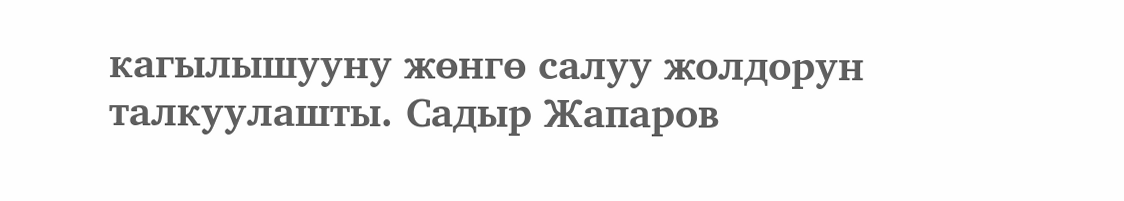кагылышууну жөнгө салуу жолдорун талкуулашты. Садыр Жапаров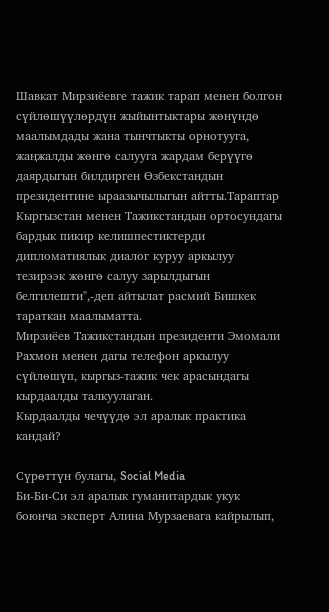Шавкат Мирзиёевге тажик тарап менен болгон сүйлөшүүлөрдүн жыйынтыктары жөнүндө маалымдады жана тынчтыкты орнотууга, жаңжалды жөнгө салууга жардам берүүгө даярдыгын билдирген Өзбекстандын президентине ыраазычылыгын айтты.Тараптар Кыргызстан менен Тажикстандын ортосундагы бардык пикир келишпестиктерди дипломатиялык диалог куруу аркылуу тезирээк жөнгө салуу зарылдыгын белгилешти",-деп айтылат расмий Бишкек тараткан маалыматта.
Мирзиёев Тажикстандын президенти Эмомали Рахмон менен дагы телефон аркылуу сүйлөшүп, кыргыз-тажик чек арасындагы кырдаалды талкуулаган.
Кырдаалды чечүүдө эл аралык практика кандай?

Сүрөттүн булагы, Social Media
Би-Би-Си эл аралык гуманитардык укук боюнча эксперт Алина Мурзаевага кайрылып,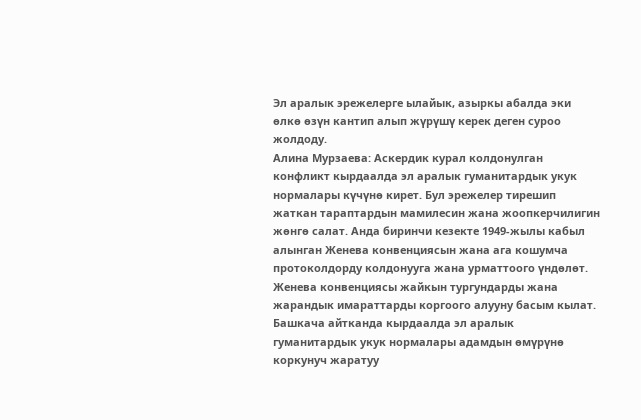Эл аралык эрежелерге ылайык, азыркы абалда эки өлкө өзүн кантип алып жүрүшү керек деген суроо жолдоду.
Алина Мурзаева: Аскердик курал колдонулган конфликт кырдаалда эл аралык гуманитардык укук нормалары күчүнө кирет. Бул эрежелер тирешип жаткан тараптардын мамилесин жана жоопкерчилигин жөнгө салат. Анда биринчи кезекте 1949-жылы кабыл алынган Женева конвенциясын жана ага кошумча протоколдорду колдонууга жана урматтоого үндөлөт. Женева конвенциясы жайкын тургундарды жана жарандык имараттарды коргоого алууну басым кылат. Башкача айтканда кырдаалда эл аралык гуманитардык укук нормалары адамдын өмүрүнө коркунуч жаратуу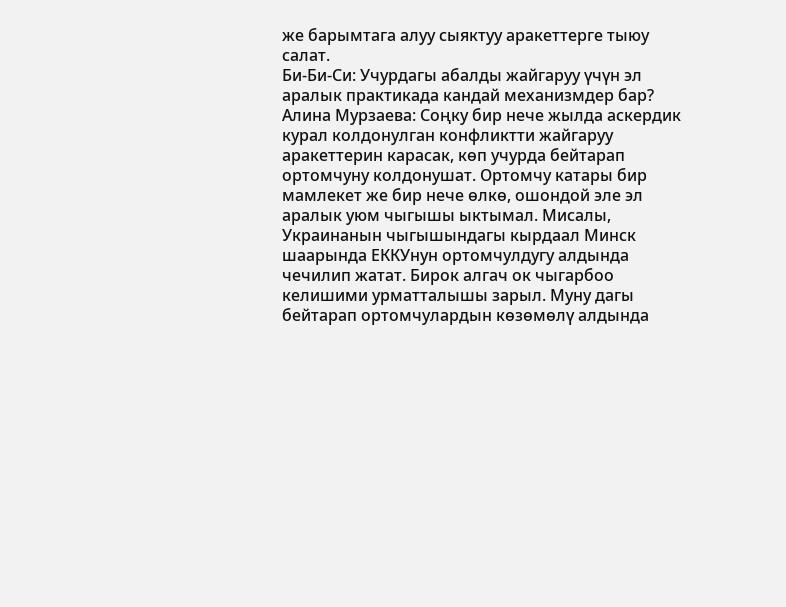же барымтага алуу сыяктуу аракеттерге тыюу салат.
Би-Би-Си: Учурдагы абалды жайгаруу үчүн эл аралык практикада кандай механизмдер бар?
Алина Мурзаева: Соңку бир нече жылда аскердик курал колдонулган конфликтти жайгаруу аракеттерин карасак, көп учурда бейтарап ортомчуну колдонушат. Ортомчу катары бир мамлекет же бир нече өлкө, ошондой эле эл аралык уюм чыгышы ыктымал. Мисалы, Украинанын чыгышындагы кырдаал Минск шаарында ЕККУнун ортомчулдугу алдында чечилип жатат. Бирок алгач ок чыгарбоо келишими урматталышы зарыл. Муну дагы бейтарап ортомчулардын көзөмөлү алдында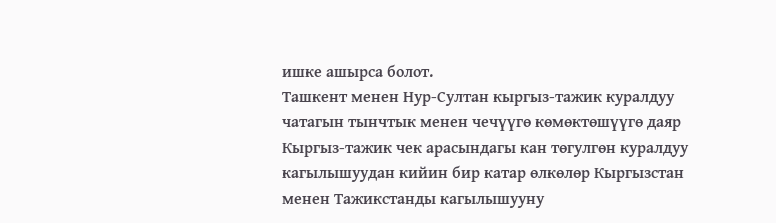ишке ашырса болот.
Ташкент менен Нур-Султан кыргыз-тажик куралдуу чатагын тынчтык менен чечүүгө көмөктөшүүгө даяр
Кыргыз-тажик чек арасындагы кан төгулгөн куралдуу кагылышуудан кийин бир катар өлкөлөр Кыргызстан менен Тажикстанды кагылышууну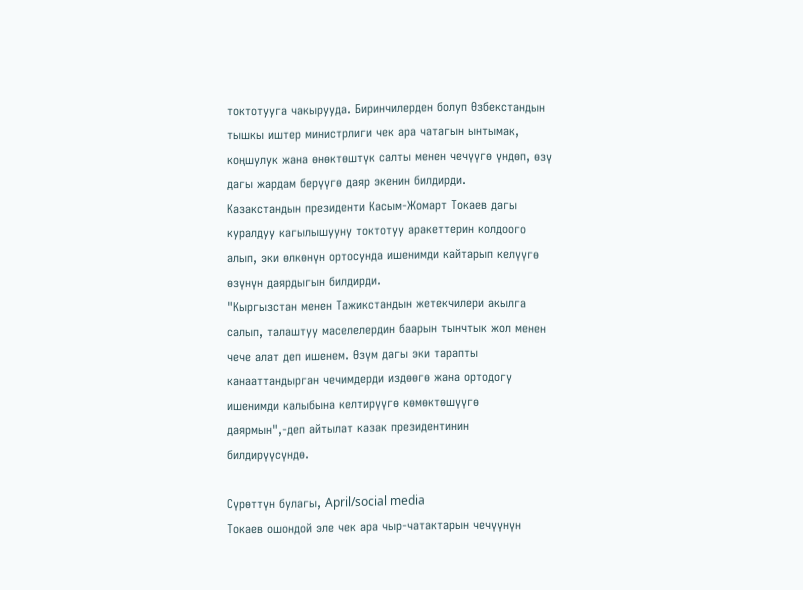токтотууга чакырууда. Биринчилерден болуп Өзбекстандын тышкы иштер министрлиги чек ара чатагын ынтымак, коңшулук жана өнөктөштүк салты менен чечүүгө үндөп, өзү дагы жардам берүүгө даяр экенин билдирди.
Казакстандын президенти Касым-Жомарт Токаев дагы куралдуу кагылышууну токтотуу аракеттерин колдоого алып, эки өлкөнүн ортосунда ишенимди кайтарып келүүгө өзүнүн даярдыгын билдирди.
"Кыргызстан менен Тажикстандын жетекчилери акылга салып, талаштуу маселелердин баарын тынчтык жол менен чече алат деп ишенем. Өзүм дагы эки тарапты канааттандырган чечимдерди издөөгө жана ортодогу ишенимди калыбына келтирүүгө көмөктөшүүгө даярмын",-деп айтылат казак президентинин билдирүүсүндө.

Сүрөттүн булагы, April/social media
Токаев ошондой эле чек ара чыр-чатактарын чечүүнүн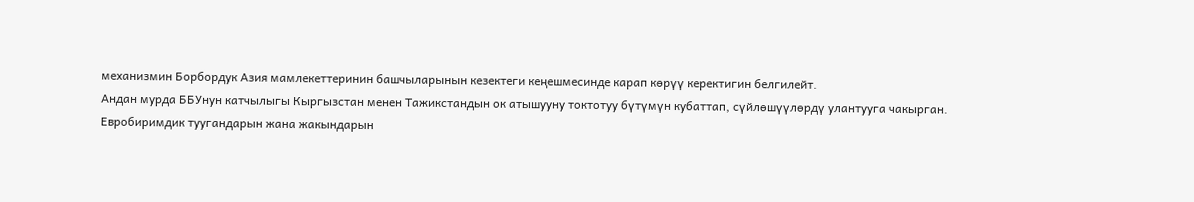механизмин Борбордук Азия мамлекеттеринин башчыларынын кезектеги кеңешмесинде карап көрүү керектигин белгилейт.
Андан мурда ББУнун катчылыгы Кыргызстан менен Тажикстандын ок атышууну токтотуу бүтүмүн кубаттап, сүйлөшүүлөрдү улантууга чакырган.
Евробиримдик туугандарын жана жакындарын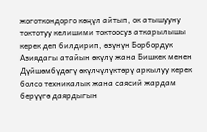жоготкондорго көңүл айтып, ок атышууну токтотуу келишими токтоосуз аткарылышы керек деп билдирип, өзүнүн Борбордук Азиядагы атайын өкүлү жана Бишкек менен Дүйшөмбүдөгү өкүлчүлүктөрү аркылуу керек болсо техникалык жана саясий жардам берүүгө даярдыгын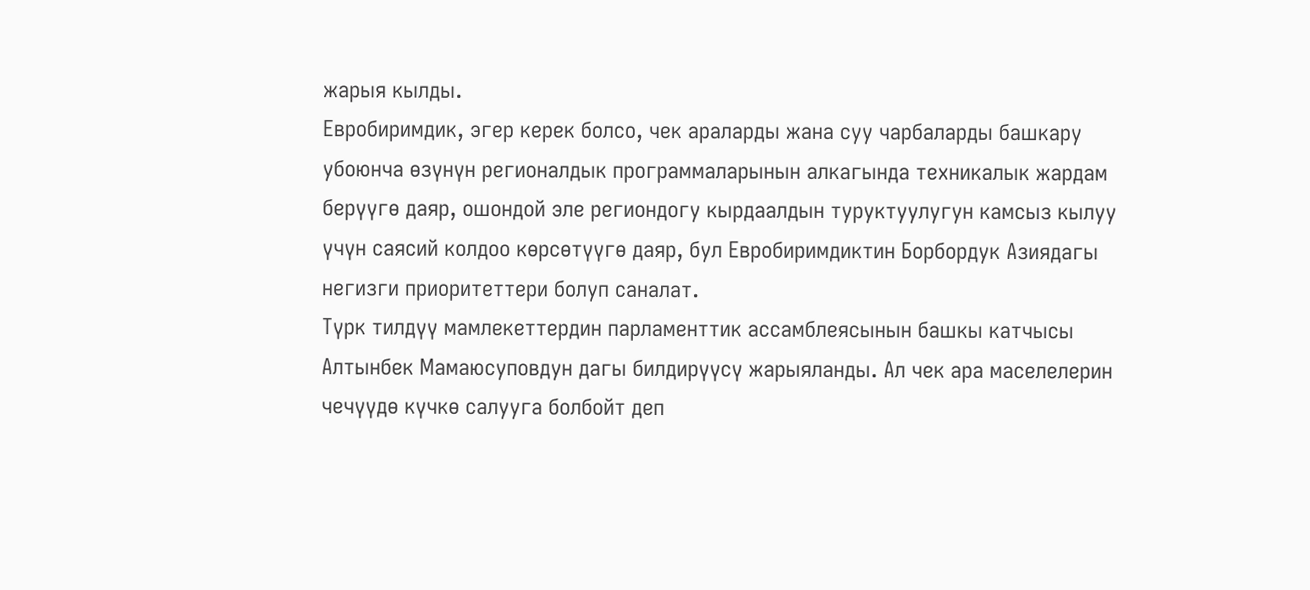жарыя кылды.
Евробиримдик, эгер керек болсо, чек араларды жана суу чарбаларды башкару убоюнча өзүнүн регионалдык программаларынын алкагында техникалык жардам берүүгө даяр, ошондой эле региондогу кырдаалдын туруктуулугун камсыз кылуу үчүн саясий колдоо көрсөтүүгө даяр, бул Евробиримдиктин Борбордук Азиядагы негизги приоритеттери болуп саналат.
Түрк тилдүү мамлекеттердин парламенттик ассамблеясынын башкы катчысы Алтынбек Мамаюсуповдун дагы билдирүүсү жарыяланды. Ал чек ара маселелерин чечүүдө күчкө салууга болбойт деп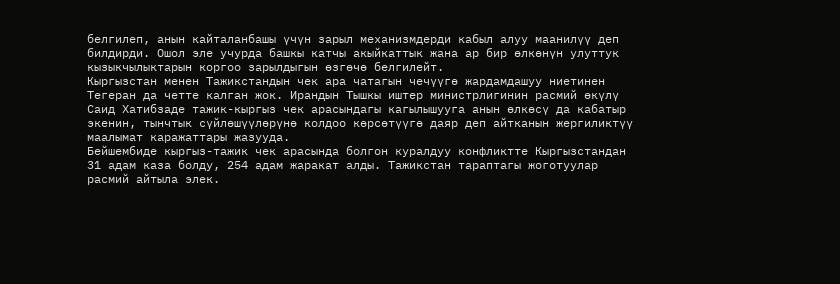белгилеп, анын кайталанбашы үчүн зарыл механизмдерди кабыл алуу маанилүү деп билдирди. Ошол эле учурда башкы катчы акыйкаттык жана ар бир өлкөнүн улуттук кызыкчылыктарын коргоо зарылдыгын өзгөчө белгилейт.
Кыргызстан менен Тажикстандын чек ара чатагын чечүүгө жардамдашуу ниетинен Тегеран да четте калган жок. Ирандын Тышкы иштер министрлигинин расмий өкүлү Саид Хатибзаде тажик-кыргыз чек арасындагы кагылышууга анын өлкөсү да кабатыр экенин, тынчтык сүйлөшүүлөрүнө колдоо көрсөтүүгө даяр деп айтканын жергиликтүү маалымат каражаттары жазууда.
Бейшембиде кыргыз-тажик чек арасында болгон куралдуу конфликтте Кыргызстандан 31 адам каза болду, 254 адам жаракат алды. Тажикстан тараптагы жоготуулар расмий айтыла элек.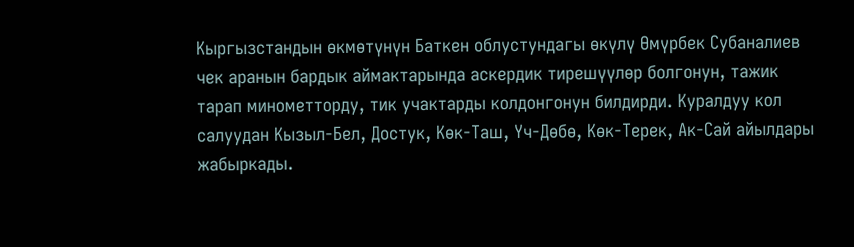Кыргызстандын өкмөтүнүн Баткен облустундагы өкүлү Өмүрбек Субаналиев чек аранын бардык аймактарында аскердик тирешүүлөр болгонун, тажик тарап минометторду, тик учактарды колдонгонун билдирди. Куралдуу кол салуудан Кызыл-Бел, Достук, Көк-Таш, Үч-Дөбө, Көк-Терек, Ак-Сай айылдары жабыркады.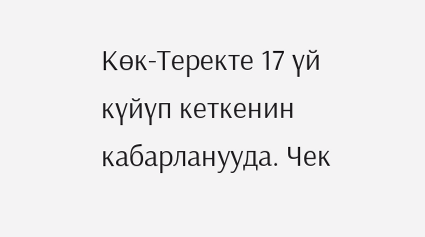Көк-Теректе 17 үй күйүп кеткенин кабарланууда. Чек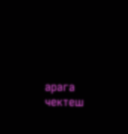арага чектеш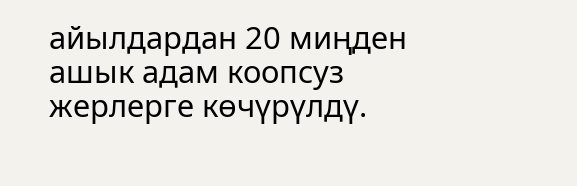айылдардан 20 миңден ашык адам коопсуз жерлерге көчүрүлдү.